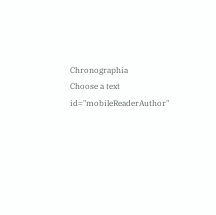Chronographia
Choose a text
id="mobileReaderAuthor"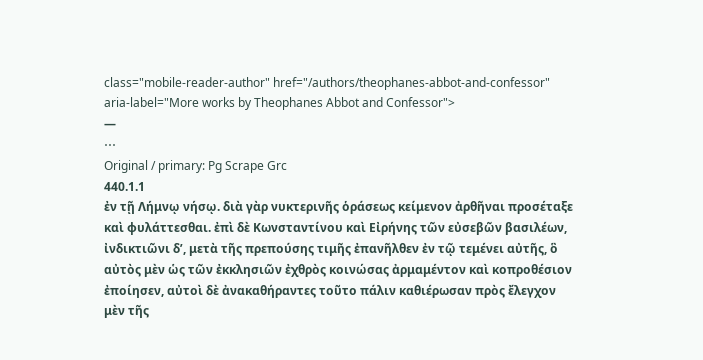class="mobile-reader-author" href="/authors/theophanes-abbot-and-confessor" aria-label="More works by Theophanes Abbot and Confessor">
—
⋯
Original / primary: Pg Scrape Grc
440.1.1
ἐν τῇ Λήμνῳ νήσῳ. διὰ γὰρ νυκτερινῆς ὁράσεως κείμενον ἀρθῆναι προσέταξε καὶ φυλάττεσθαι. ἐπὶ δὲ Κωνσταντίνου καὶ Εἰρήνης τῶν εὐσεβῶν βασιλέων, ἰνδικτιῶνι δʹ, μετὰ τῆς πρεπούσης τιμῆς ἐπανῆλθεν ἐν τῷ τεμένει αὐτῆς, ὃ αὐτὸς μὲν ὡς τῶν ἐκκλησιῶν ἐχθρὸς κοινώσας ἀρμαμέντον καὶ κοπροθέσιον ἐποίησεν, αὐτοὶ δὲ ἀνακαθήραντες τοῦτο πάλιν καθιέρωσαν πρὸς ἔλεγχον μὲν τῆς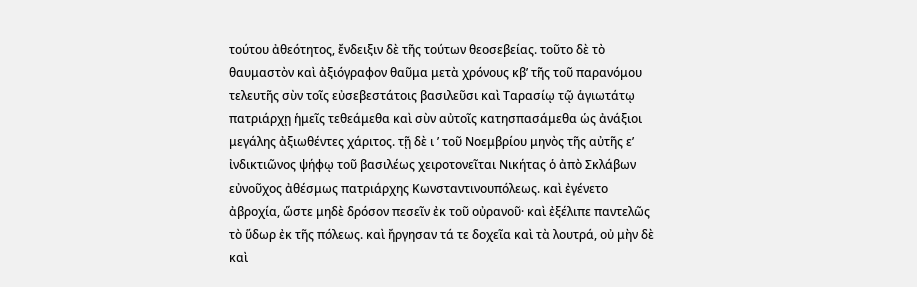τούτου ἀθεότητος, ἔνδειξιν δὲ τῆς τούτων θεοσεβείας. τοῦτο δὲ τὸ θαυμαστὸν καὶ ἀξιόγραφον θαῦμα μετὰ χρόνους κβʹ τῆς τοῦ παρανόμου τελευτῆς σὺν τοῖς εὐσεβεστάτοις βασιλεῦσι καὶ Ταρασίῳ τῷ ἁγιωτάτῳ πατριάρχῃ ἡμεῖς τεθεάμεθα καὶ σὺν αὐτοῖς κατησπασάμεθα ὡς ἀνάξιοι μεγάλης ἀξιωθέντες χάριτος. τῇ δὲ ι ʹ τοῦ Νοεμβρίου μηνὸς τῆς αὐτῆς εʹ ἰνδικτιῶνος ψήφῳ τοῦ βασιλέως χειροτονεῖται Νικήτας ὁ ἀπὸ Σκλάβων εὐνοῦχος ἀθέσμως πατριάρχης Κωνσταντινουπόλεως. καὶ ἐγένετο ἀβροχία, ὥστε μηδὲ δρόσον πεσεῖν ἐκ τοῦ οὐρανοῦ· καὶ ἐξέλιπε παντελῶς τὸ ὕδωρ ἐκ τῆς πόλεως. καὶ ἤργησαν τά τε δοχεῖα καὶ τὰ λουτρά, οὐ μὴν δὲ καὶ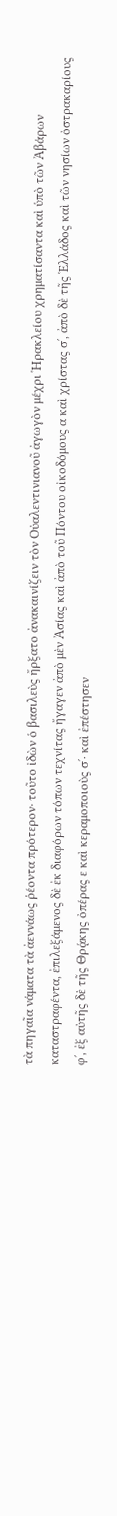τὰ πηγαῖα νάματα τὰ ἀεννάως ῥέοντα πρότερον· τοῦτο ἰδὼν ὁ βασιλεὺς ἤρξατο ἀνακαινίζειν τὸν Οὐαλεντινιανοῦ ἀγωγὸν μέχρι Ἡρακλείου χρηματίσαντα καὶ ὑπὸ τῶν Ἀβάρων καταστραφέντα, ἐπιλεξάμενος δὲ ἐκ διαφόρων τόπων τεχνίτας ἤγαγεν ἀπὸ μὲν Ἀσίας καὶ ἀπὸ τοῦ Πόντου οἰκοδόμους α καὶ χρίστας σʹ, ἀπὸ δὲ τῆς Ἑλλάδος καὶ τῶν νησίων ὀστρακαρίους φʹ, ἐξ αὐτῆς δὲ τῆς Θρᾴκης ὀπέρας ε καὶ κεραμοποιοὺς σʹ· καὶ ἐπέστησεν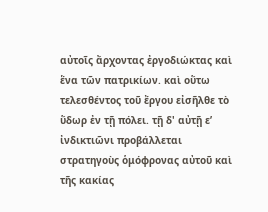αὐτοῖς ἄρχοντας ἐργοδιώκτας καὶ ἕνα τῶν πατρικίων. καὶ οὕτω τελεσθέντος τοῦ ἔργου εἰσῆλθε τὸ ὕδωρ ἐν τῇ πόλει. τῇ δ' αὐτῇ εʹ ἰνδικτιῶνι προβάλλεται στρατηγοὺς ὁμόφρονας αὐτοῦ καὶ τῆς κακίας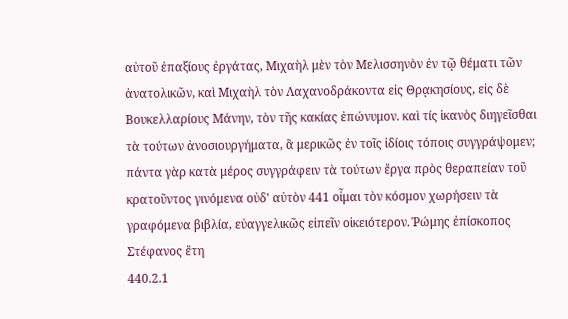αὐτοῦ ἐπαξίους ἐργάτας, Μιχαὴλ μὲν τὸν Μελισσηνὸν ἐν τῷ θέματι τῶν ἀνατολικῶν, καὶ Μιχαὴλ τὸν Λαχανοδράκοντα εἰς Θρᾳκησίους, εἰς δὲ Βουκελλαρίους Μάνην, τὸν τῆς κακίας ἐπώνυμον. καὶ τίς ἱκανὸς διηγεῖσθαι τὰ τούτων ἀνοσιουργήματα, ἃ μερικῶς ἐν τοῖς ἰδίοις τόποις συγγράψομεν; πάντα γὰρ κατὰ μέρος συγγράφειν τὰ τούτων ἔργα πρὸς θεραπείαν τοῦ κρατοῦντος γινόμενα οὐδ' αὐτὸν 441 οἶμαι τὸν κόσμον χωρήσειν τὰ γραφόμενα βιβλία, εὐαγγελικῶς εἰπεῖν οἰκειότερον. Ῥώμης ἐπίσκοπος Στέφανος ἔτη
440.2.1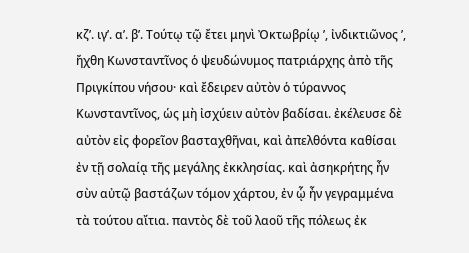κζʹ. ιγʹ. αʹ. βʹ. Τούτῳ τῷ ἔτει μηνὶ Ὀκτωβρίῳ ʹ, ἰνδικτιῶνος ʹ, ἤχθη Κωνσταντῖνος ὁ ψευδώνυμος πατριάρχης ἀπὸ τῆς Πριγκίπου νήσου· καὶ ἔδειρεν αὐτὸν ὁ τύραννος Κωνσταντῖνος, ὡς μὴ ἰσχύειν αὐτὸν βαδίσαι. ἐκέλευσε δὲ αὐτὸν εἰς φορεῖον βασταχθῆναι, καὶ ἀπελθόντα καθίσαι ἐν τῇ σολαίᾳ τῆς μεγάλης ἐκκλησίας. καὶ ἀσηκρήτης ἦν σὺν αὐτῷ βαστάζων τόμον χάρτου, ἐν ᾧ ἦν γεγραμμένα τὰ τούτου αἴτια. παντὸς δὲ τοῦ λαοῦ τῆς πόλεως ἐκ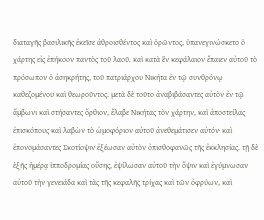διαταγῆς βασιλικῆς ἐκεῖσε ἀθροισθέντος καὶ ὁρῶντος, ὑπανεγινώσκετο ὁ χάρτης εἰς ἐπήκοον παντὸς τοῦ λαοῦ. καὶ κατὰ ἓν κεφάλαιον ἔπαιεν αὐτοῦ τὸ πρόσωπον ὁ ἀσηκρήτης, τοῦ πατριάρχου Νικήτα ἐν τῷ συνθρόνῳ καθεζομένου καὶ θεωροῦντος. μετὰ δὲ τοῦτο ἀναβιβάσαντες αὐτὸν ἐν τῷ ἄμβωνι καὶ στήσαντες ὄρθιον, ἔλαβε Νικήτας τὸν χάρτην, καὶ ἀποστείλας ἐπισκόπους καὶ λαβὼν τὸ ὠμοφόριον αὐτοῦ ἀνεθεμάτισεν αὐτόν· καὶ ἐπονομάσαντες Σκοτίοψιν ἐξέωσαν αὐτὸν ὀπισθοφανῶς τῆς ἐκκλησίας. τῇ δὲ ἑξῆς ἡμέρᾳ ἱπποδρομίας οὔσης, ἐψίλωσαν αὐτοῦ τὴν ὄψιν καὶ ἐγύμνωσαν αὐτοῦ τὴν γενειάδα καὶ τὰς τῆς κεφαλῆς τρίχας καὶ τῶν ὀφρύων, καὶ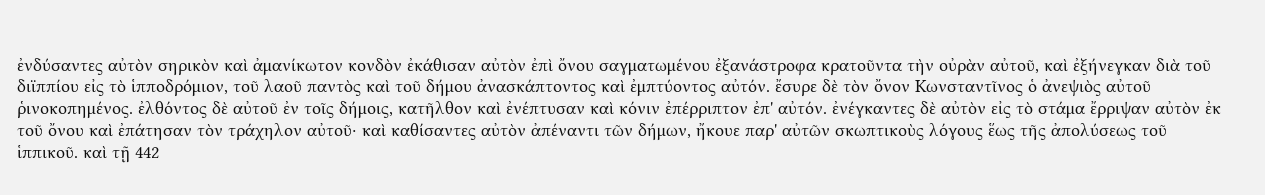ἐνδύσαντες αὐτὸν σηρικὸν καὶ ἀμανίκωτον κονδὸν ἐκάθισαν αὐτὸν ἐπὶ ὄνου σαγματωμένου ἐξανάστροφα κρατοῦντα τὴν οὐρὰν αὐτοῦ, καὶ ἐξήνεγκαν διὰ τοῦ διϊππίου εἰς τὸ ἱπποδρόμιον, τοῦ λαοῦ παντὸς καὶ τοῦ δήμου ἀνασκάπτοντος καὶ ἐμπτύοντος αὐτόν. ἔσυρε δὲ τὸν ὄνον Κωνσταντῖνος ὁ ἀνεψιὸς αὐτοῦ ῥινοκοπημένος. ἐλθόντος δὲ αὐτοῦ ἐν τοῖς δήμοις, κατῆλθον καὶ ἐνέπτυσαν καὶ κόνιν ἐπέρριπτον ἐπ' αὐτόν. ἐνέγκαντες δὲ αὐτὸν εἰς τὸ στάμα ἔρριψαν αὐτὸν ἐκ τοῦ ὄνου καὶ ἐπάτησαν τὸν τράχηλον αὐτοῦ· καὶ καθίσαντες αὐτὸν ἀπέναντι τῶν δήμων, ἤκουε παρ' αὐτῶν σκωπτικοὺς λόγους ἕως τῆς ἀπολύσεως τοῦ ἱππικοῦ. καὶ τῇ 442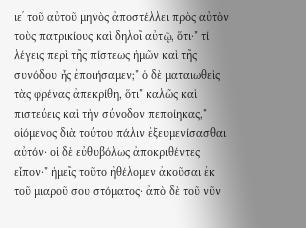ιεʹ τοῦ αὐτοῦ μηνὸς ἀποστέλλει πρὸς αὐτὸν τοὺς πατρικίους καὶ δηλοῖ αὐτῷ, ὅτι·" τί λέγεις περὶ τῆς πίστεως ἡμῶν καὶ τῆς συνόδου ἧς ἐποιήσαμεν;" ὁ δὲ ματαιωθεὶς τὰς φρένας ἀπεκρίθη, ὅτι" καλῶς καὶ πιστεύεις καὶ τὴν σύνοδον πεποίηκας," οἰόμενος διὰ τούτου πάλιν ἐξευμενίσασθαι αὐτόν· οἱ δὲ εὐθυβόλως ἀποκριθέντες εἶπον·" ἡμεῖς τοῦτο ἠθέλομεν ἀκοῦσαι ἐκ τοῦ μιαροῦ σου στόματος· ἀπὸ δὲ τοῦ νῦν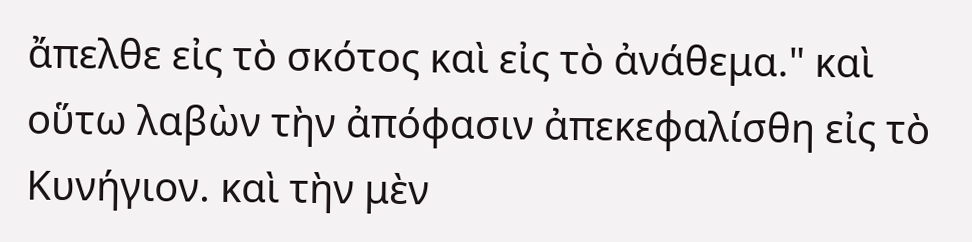ἄπελθε εἰς τὸ σκότος καὶ εἰς τὸ ἀνάθεμα." καὶ οὕτω λαβὼν τὴν ἀπόφασιν ἀπεκεφαλίσθη εἰς τὸ Κυνήγιον. καὶ τὴν μὲν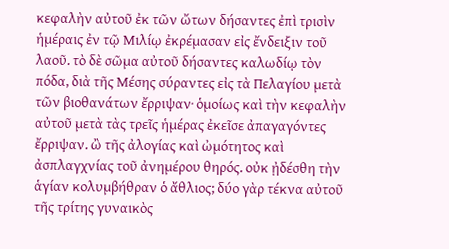κεφαλὴν αὐτοῦ ἐκ τῶν ὤτων δήσαντες ἐπὶ τρισὶν ἡμέραις ἐν τῷ Μιλίῳ ἐκρέμασαν εἰς ἔνδειξιν τοῦ λαοῦ. τὸ δὲ σῶμα αὐτοῦ δήσαντες καλωδίῳ τὸν πόδα, διὰ τῆς Μέσης σύραντες εἰς τὰ Πελαγίου μετὰ τῶν βιοθανάτων ἔρριψαν· ὁμοίως καὶ τὴν κεφαλὴν αὐτοῦ μετὰ τὰς τρεῖς ἡμέρας ἐκεῖσε ἀπαγαγόντες ἔρριψαν. ὢ τῆς ἀλογίας καὶ ὠμότητος καὶ ἀσπλαγχνίας τοῦ ἀνημέρου θηρός. οὐκ ᾐδέσθη τὴν ἁγίαν κολυμβήθραν ὁ ἄθλιος; δύο γὰρ τέκνα αὐτοῦ τῆς τρίτης γυναικὸς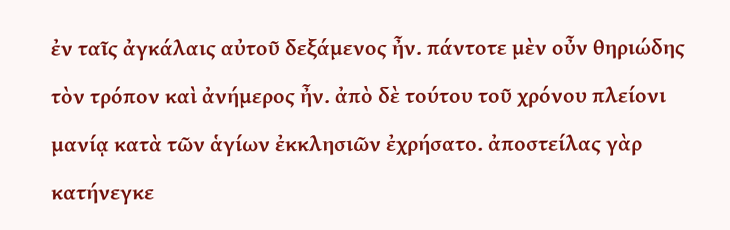ἐν ταῖς ἀγκάλαις αὐτοῦ δεξάμενος ἦν. πάντοτε μὲν οὖν θηριώδης τὸν τρόπον καὶ ἀνήμερος ἦν. ἀπὸ δὲ τούτου τοῦ χρόνου πλείονι μανίᾳ κατὰ τῶν ἁγίων ἐκκλησιῶν ἐχρήσατο. ἀποστείλας γὰρ κατήνεγκε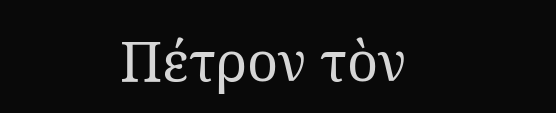Πέτρον τὸν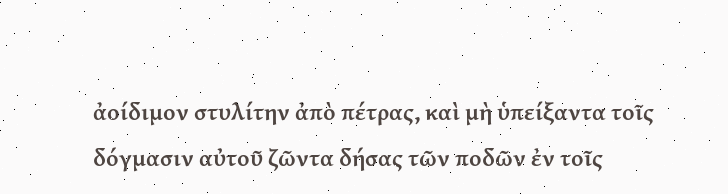ἀοίδιμον στυλίτην ἀπὸ πέτρας, καὶ μὴ ὑπείξαντα τοῖς δόγμασιν αὐτοῦ ζῶντα δήσας τῶν ποδῶν ἐν τοῖς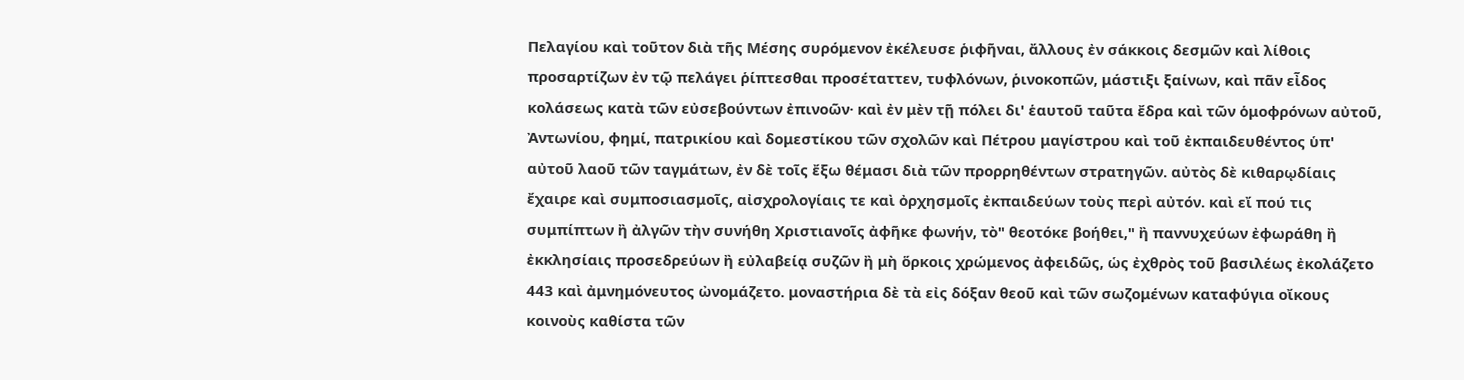Πελαγίου καὶ τοῦτον διὰ τῆς Μέσης συρόμενον ἐκέλευσε ῥιφῆναι, ἄλλους ἐν σάκκοις δεσμῶν καὶ λίθοις προσαρτίζων ἐν τῷ πελάγει ῥίπτεσθαι προσέταττεν, τυφλόνων, ῥινοκοπῶν, μάστιξι ξαίνων, καὶ πᾶν εἶδος κολάσεως κατὰ τῶν εὐσεβούντων ἐπινοῶν· καὶ ἐν μὲν τῇ πόλει δι' ἑαυτοῦ ταῦτα ἔδρα καὶ τῶν ὁμοφρόνων αὐτοῦ, Ἀντωνίου, φημί, πατρικίου καὶ δομεστίκου τῶν σχολῶν καὶ Πέτρου μαγίστρου καὶ τοῦ ἐκπαιδευθέντος ὑπ' αὐτοῦ λαοῦ τῶν ταγμάτων, ἐν δὲ τοῖς ἔξω θέμασι διὰ τῶν προρρηθέντων στρατηγῶν. αὐτὸς δὲ κιθαρῳδίαις ἔχαιρε καὶ συμποσιασμοῖς, αἰσχρολογίαις τε καὶ ὀρχησμοῖς ἐκπαιδεύων τοὺς περὶ αὐτόν. καὶ εἴ πού τις συμπίπτων ἢ ἀλγῶν τὴν συνήθη Χριστιανοῖς ἀφῆκε φωνήν, τὸ" θεοτόκε βοήθει," ἢ παννυχεύων ἐφωράθη ἢ ἐκκλησίαις προσεδρεύων ἢ εὐλαβείᾳ συζῶν ἢ μὴ ὅρκοις χρώμενος ἀφειδῶς, ὡς ἐχθρὸς τοῦ βασιλέως ἐκολάζετο 443 καὶ ἀμνημόνευτος ὠνομάζετο. μοναστήρια δὲ τὰ εἰς δόξαν θεοῦ καὶ τῶν σωζομένων καταφύγια οἴκους κοινοὺς καθίστα τῶν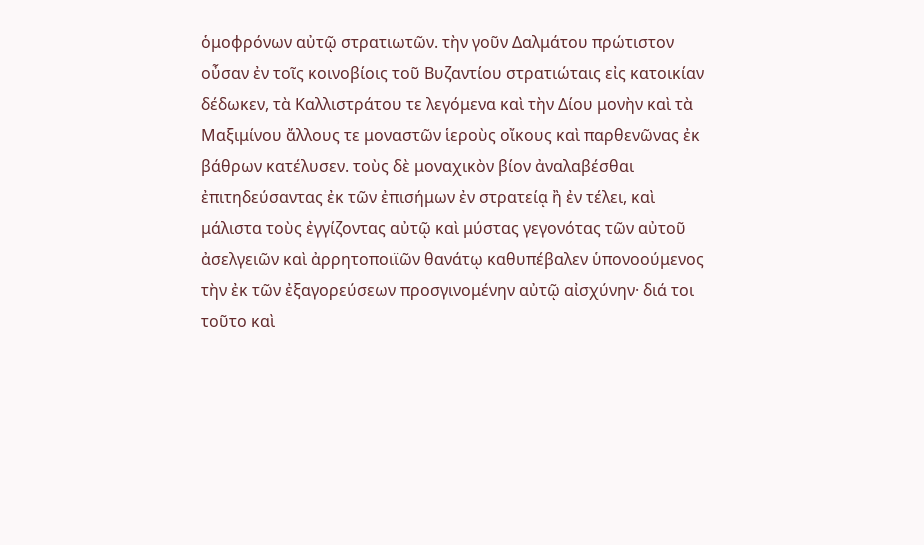ὁμοφρόνων αὐτῷ στρατιωτῶν. τὴν γοῦν Δαλμάτου πρώτιστον οὖσαν ἐν τοῖς κοινοβίοις τοῦ Βυζαντίου στρατιώταις εἰς κατοικίαν δέδωκεν, τὰ Καλλιστράτου τε λεγόμενα καὶ τὴν Δίου μονὴν καὶ τὰ Μαξιμίνου ἄλλους τε μοναστῶν ἱεροὺς οἴκους καὶ παρθενῶνας ἐκ βάθρων κατέλυσεν. τοὺς δὲ μοναχικὸν βίον ἀναλαβέσθαι ἐπιτηδεύσαντας ἐκ τῶν ἐπισήμων ἐν στρατείᾳ ἢ ἐν τέλει, καὶ μάλιστα τοὺς ἐγγίζοντας αὐτῷ καὶ μύστας γεγονότας τῶν αὐτοῦ ἀσελγειῶν καὶ ἀρρητοποιϊῶν θανάτῳ καθυπέβαλεν ὑπονοούμενος τὴν ἐκ τῶν ἐξαγορεύσεων προσγινομένην αὐτῷ αἰσχύνην· διά τοι τοῦτο καὶ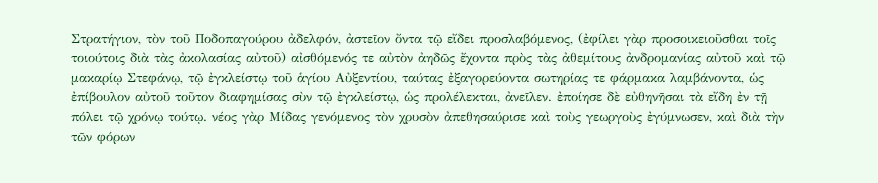Στρατήγιον, τὸν τοῦ Ποδοπαγούρου ἀδελφόν, ἀστεῖον ὄντα τῷ εἴδει προσλαβόμενος, (ἐφίλει γὰρ προσοικειοῦσθαι τοῖς τοιούτοις διὰ τὰς ἀκολασίας αὐτοῦ) αἰσθόμενός τε αὐτὸν ἀηδῶς ἔχοντα πρὸς τὰς ἀθεμίτους ἀνδρομανίας αὐτοῦ καὶ τῷ μακαρίῳ Στεφάνῳ, τῷ ἐγκλείστῳ τοῦ ἁγίου Αὐξεντίου, ταύτας ἐξαγορεύοντα σωτηρίας τε φάρμακα λαμβάνοντα, ὡς ἐπίβουλον αὐτοῦ τοῦτον διαφημίσας σὺν τῷ ἐγκλείστῳ, ὡς προλέλεκται, ἀνεῖλεν. ἐποίησε δὲ εὐθηνῆσαι τὰ εἴδη ἐν τῇ πόλει τῷ χρόνῳ τούτῳ. νέος γὰρ Μίδας γενόμενος τὸν χρυσὸν ἀπεθησαύρισε καὶ τοὺς γεωργοὺς ἐγύμνωσεν, καὶ διὰ τὴν τῶν φόρων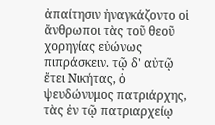ἀπαίτησιν ἠναγκάζοντο οἱ ἄνθρωποι τὰς τοῦ θεοῦ χορηγίας εὐώνως πιπράσκειν. τῷ δ' αὐτῷ ἔτει Νικήτας, ὁ ψευδώνυμος πατριάρχης, τὰς ἐν τῷ πατριαρχείῳ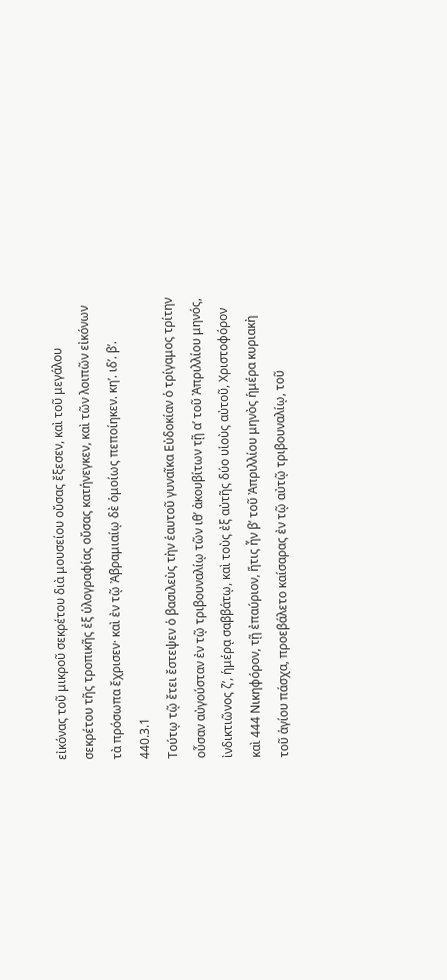εἰκόνας τοῦ μικροῦ σεκρέτου διὰ μουσείου οὔσας ἔξεσεν, καὶ τοῦ μεγάλου σεκρέτου τῆς τροπικῆς ἐξ ὑλογραφίας οὔσας κατήνεγκεν, καὶ τῶν λοιπῶν εἰκόνων τὰ πρόσωπα ἔχρισεν· καὶ ἐν τῷ Ἀβραμιαίῳ δὲ ὁμοίως πεποίηκεν. κηʹ. ιδʹ. βʹ.
440.3.1
Τούτῳ τῷ ἔτει ἔστεψεν ὁ βασιλεὺς τὴν ἑαυτοῦ γυναῖκα Εὐδοκίαν ὁ τρίγαμος τρίτην οὖσαν αὐγούσταν ἐν τῷ τριβουναλίῳ τῶν ιθʹ ἀκουβίτων τῇ αʹ τοῦ Ἀπριλλίου μηνός, ἰνδικτιῶνος ζʹ, ἡμέρᾳ σαββάτῳ, καὶ τοὺς ἐξ αὐτῆς δύο υἱοὺς αὐτοῦ, Χριστοφόρον καὶ 444 Νικηφόρον, τῇ ἐπαύριον, ἥτις ἦν βʹ τοῦ Ἀπριλλίου μηνὸς ἡμέρα κυριακὴ τοῦ ἁγίου πάσχα, προεβάλετο καίσαρας ἐν τῷ αὐτῷ τριβουναλίῳ, τοῦ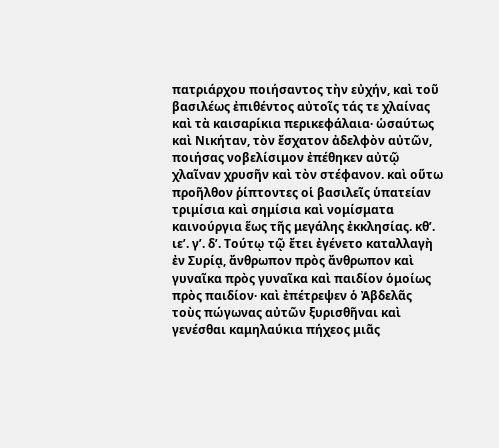πατριάρχου ποιήσαντος τὴν εὐχήν, καὶ τοῦ βασιλέως ἐπιθέντος αὐτοῖς τάς τε χλαίνας καὶ τὰ καισαρίκια περικεφάλαια· ὡσαύτως καὶ Νικήταν, τὸν ἔσχατον ἀδελφὸν αὐτῶν, ποιήσας νοβελίσιμον ἐπέθηκεν αὐτῷ χλαῖναν χρυσῆν καὶ τὸν στέφανον. καὶ οὕτω προῆλθον ῥίπτοντες οἱ βασιλεῖς ὑπατείαν τριμίσια καὶ σημίσια καὶ νομίσματα καινούργια ἕως τῆς μεγάλης ἐκκλησίας. κθʹ. ιεʹ. γʹ. δʹ. Τούτῳ τῷ ἔτει ἐγένετο καταλλαγὴ ἐν Συρίᾳ, ἄνθρωπον πρὸς ἄνθρωπον καὶ γυναῖκα πρὸς γυναῖκα καὶ παιδίον ὁμοίως πρὸς παιδίον· καὶ ἐπέτρεψεν ὁ Ἀβδελᾶς τοὺς πώγωνας αὐτῶν ξυρισθῆναι καὶ γενέσθαι καμηλαύκια πήχεος μιᾶς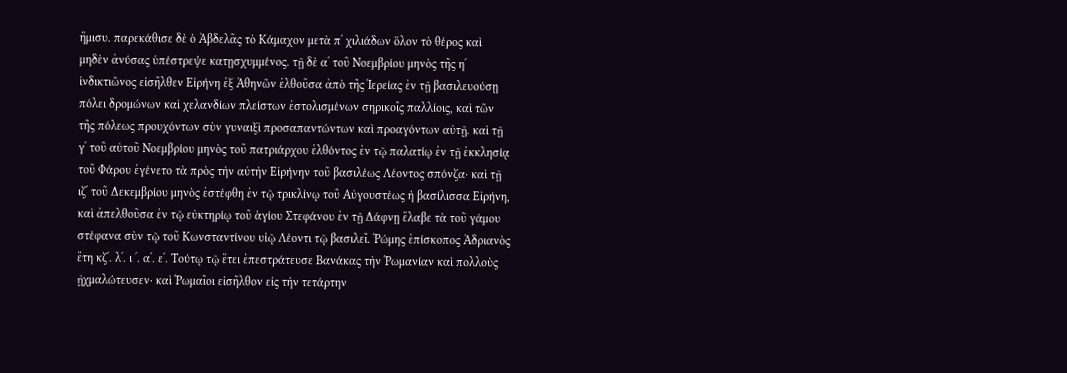ἥμισυ. παρεκάθισε δὲ ὁ Ἀβδελᾶς τὸ Κάμαχον μετὰ πʹ χιλιάδων ὅλον τὸ θέρος καὶ μηδὲν ἀνύσας ὑπέστρεψε κατῃσχυμμένος. τῇ δὲ αʹ τοῦ Νοεμβρίου μηνὸς τῆς ηʹ ἰνδικτιῶνος εἰσῆλθεν Εἰρήνη ἐξ Ἀθηνῶν ἐλθοῦσα ἀπὸ τῆς Ἱερείας ἐν τῇ βασιλευούσῃ πόλει δρομώνων καὶ χελανδίων πλείστων ἐστολισμένων σηρικοῖς παλλίοις, καὶ τῶν τῆς πόλεως προυχόντων σὺν γυναιξὶ προσαπαντώντων καὶ προαγόντων αὐτῇ. καὶ τῇ γʹ τοῦ αὐτοῦ Νοεμβρίου μηνὸς τοῦ πατριάρχου ἐλθόντος ἐν τῷ παλατίῳ ἐν τῇ ἐκκλησίᾳ τοῦ Φάρου ἐγένετο τὰ πρὸς τὴν αὐτὴν Εἰρήνην τοῦ βασιλέως Λέοντος σπόνζα· καὶ τῇ ιζʹ τοῦ Δεκεμβρίου μηνὸς ἐστέφθη ἐν τῷ τρικλίνῳ τοῦ Αὐγουστέως ἡ βασίλισσα Εἰρήνη, καὶ ἀπελθοῦσα ἐν τῷ εὐκτηρίῳ τοῦ ἁγίου Στεφάνου ἐν τῇ Δάφνῃ ἔλαβε τὰ τοῦ γάμου στέφανα σὺν τῷ τοῦ Κωνσταντίνου υἱῷ Λέοντι τῷ βασιλεῖ. Ῥώμης ἐπίσκοπος Ἀδριανὸς ἔτη κζʹ. λʹ. ι ʹ. αʹ. εʹ. Τούτῳ τῷ ἔτει ἐπεστράτευσε Βανάκας τὴν Ῥωμανίαν καὶ πολλοὺς ᾐχμαλώτευσεν· καὶ Ῥωμαῖοι εἰσῆλθον εἰς τὴν τετάρτην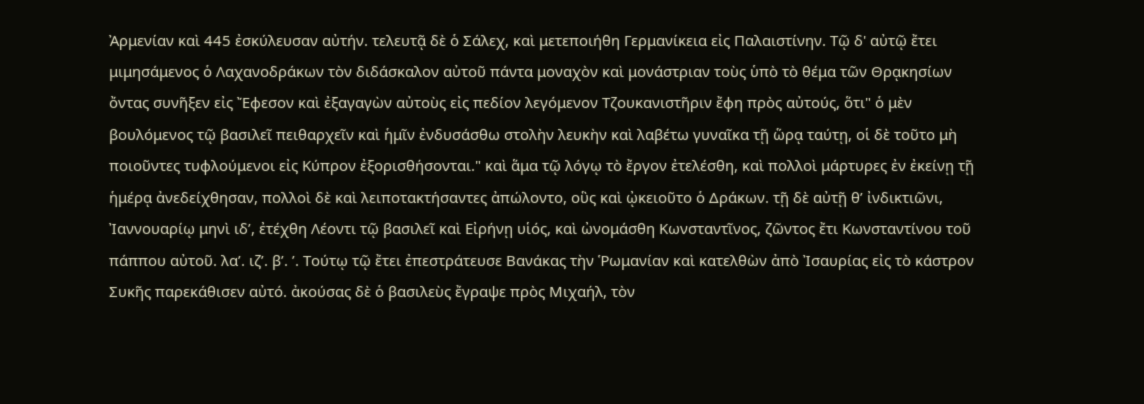Ἀρμενίαν καὶ 445 ἐσκύλευσαν αὐτήν. τελευτᾷ δὲ ὁ Σάλεχ, καὶ μετεποιήθη Γερμανίκεια εἰς Παλαιστίνην. Τῷ δ' αὐτῷ ἔτει μιμησάμενος ὁ Λαχανοδράκων τὸν διδάσκαλον αὐτοῦ πάντα μοναχὸν καὶ μονάστριαν τοὺς ὑπὸ τὸ θέμα τῶν Θρᾳκησίων ὄντας συνῆξεν εἰς Ἔφεσον καὶ ἐξαγαγὼν αὐτοὺς εἰς πεδίον λεγόμενον Τζουκανιστῆριν ἔφη πρὸς αὐτούς, ὅτι" ὁ μὲν βουλόμενος τῷ βασιλεῖ πειθαρχεῖν καὶ ἡμῖν ἐνδυσάσθω στολὴν λευκὴν καὶ λαβέτω γυναῖκα τῇ ὥρᾳ ταύτῃ, οἱ δὲ τοῦτο μὴ ποιοῦντες τυφλούμενοι εἰς Κύπρον ἐξορισθήσονται." καὶ ἅμα τῷ λόγῳ τὸ ἔργον ἐτελέσθη, καὶ πολλοὶ μάρτυρες ἐν ἐκείνῃ τῇ ἡμέρᾳ ἀνεδείχθησαν, πολλοὶ δὲ καὶ λειποτακτήσαντες ἀπώλοντο, οὓς καὶ ᾠκειοῦτο ὁ Δράκων. τῇ δὲ αὐτῇ θʹ ἰνδικτιῶνι, Ἰαννουαρίῳ μηνὶ ιδʹ, ἐτέχθη Λέοντι τῷ βασιλεῖ καὶ Εἰρήνῃ υἱός, καὶ ὠνομάσθη Κωνσταντῖνος, ζῶντος ἔτι Κωνσταντίνου τοῦ πάππου αὐτοῦ. λαʹ. ιζʹ. βʹ. ʹ. Τούτῳ τῷ ἔτει ἐπεστράτευσε Βανάκας τὴν Ῥωμανίαν καὶ κατελθὼν ἀπὸ Ἰσαυρίας εἰς τὸ κάστρον Συκῆς παρεκάθισεν αὐτό. ἀκούσας δὲ ὁ βασιλεὺς ἔγραψε πρὸς Μιχαήλ, τὸν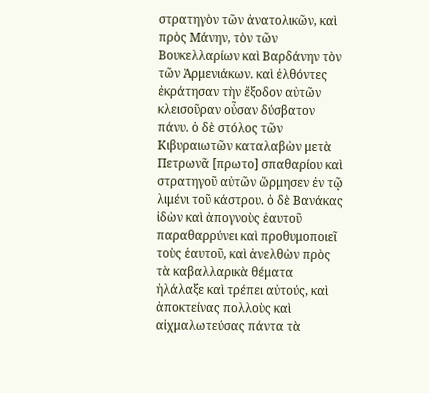στρατηγὸν τῶν ἀνατολικῶν, καὶ πρὸς Μάνην, τὸν τῶν Βουκελλαρίων καὶ Βαρδάνην τὸν τῶν Ἀρμενιάκων. καὶ ἐλθόντες ἐκράτησαν τὴν ἔξοδον αὐτῶν κλεισοῦραν οὖσαν δύσβατον πάνυ. ὁ δὲ στόλος τῶν Κιβυραιωτῶν καταλαβὼν μετὰ Πετρωνᾶ [πρωτο] σπαθαρίου καὶ στρατηγοῦ αὐτῶν ὥρμησεν ἐν τῷ λιμένι τοῦ κάστρου. ὁ δὲ Βανάκας ἰδὼν καὶ ἀπογνοὺς ἑαυτοῦ παραθαρρύνει καὶ προθυμοποιεῖ τοὺς ἑαυτοῦ, καὶ ἀνελθὼν πρὸς τὰ καβαλλαρικὰ θέματα ἠλάλαξε καὶ τρέπει αὐτούς, καὶ ἀποκτείνας πολλοὺς καὶ αἰχμαλωτεύσας πάντα τὰ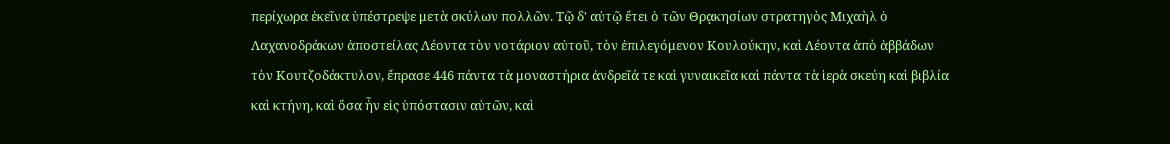περίχωρα ἐκεῖνα ὑπέστρεψε μετὰ σκύλων πολλῶν. Τῷ δ' αὐτῷ ἔτει ὁ τῶν Θρᾳκησίων στρατηγὸς Μιχαὴλ ὁ Λαχανοδράκων ἀποστείλας Λέοντα τὸν νοτάριον αὐτοῦ, τὸν ἐπιλεγόμενον Κουλούκην, καὶ Λέοντα ἀπὸ ἀββάδων τὸν Κουτζοδάκτυλον, ἔπρασε 446 πάντα τὰ μοναστήρια ἀνδρεῖά τε καὶ γυναικεῖα καὶ πάντα τὰ ἱερὰ σκεύη καὶ βιβλία καὶ κτήνη, καὶ ὅσα ἦν εἰς ὑπόστασιν αὐτῶν, καὶ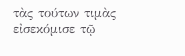τὰς τούτων τιμὰς εἰσεκόμισε τῷ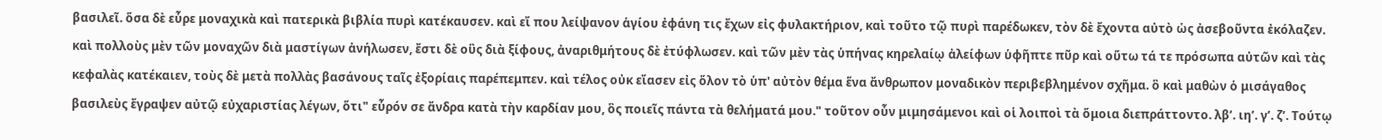βασιλεῖ. ὅσα δὲ εὗρε μοναχικὰ καὶ πατερικὰ βιβλία πυρὶ κατέκαυσεν. καὶ εἴ που λείψανον ἁγίου ἐφάνη τις ἔχων εἰς φυλακτήριον, καὶ τοῦτο τῷ πυρὶ παρέδωκεν, τὸν δὲ ἔχοντα αὐτὸ ὡς ἀσεβοῦντα ἐκόλαζεν. καὶ πολλοὺς μὲν τῶν μοναχῶν διὰ μαστίγων ἀνήλωσεν, ἔστι δὲ οὓς διὰ ξίφους, ἀναριθμήτους δὲ ἐτύφλωσεν. καὶ τῶν μὲν τὰς ὑπήνας κηρελαίῳ ἀλείφων ὑφῆπτε πῦρ καὶ οὕτω τά τε πρόσωπα αὐτῶν καὶ τὰς κεφαλὰς κατέκαιεν, τοὺς δὲ μετὰ πολλὰς βασάνους ταῖς ἐξορίαις παρέπεμπεν. καὶ τέλος οὐκ εἴασεν εἰς ὅλον τὸ ὑπ' αὐτὸν θέμα ἕνα ἄνθρωπον μοναδικὸν περιβεβλημένον σχῆμα. ὃ καὶ μαθὼν ὁ μισάγαθος βασιλεὺς ἔγραψεν αὐτῷ εὐχαριστίας λέγων, ὅτι" εὗρόν σε ἄνδρα κατὰ τὴν καρδίαν μου, ὃς ποιεῖς πάντα τὰ θελήματά μου." τοῦτον οὖν μιμησάμενοι καὶ οἱ λοιποὶ τὰ ὅμοια διεπράττοντο. λβʹ. ιηʹ. γʹ. ζʹ. Τούτῳ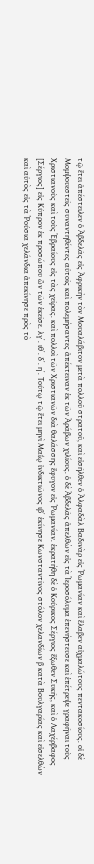τῷ ἔτει ἀπέστειλεν ὁ Ἀβδελᾶς εἰς Ἀφρικὴν τὸν Μουαλάβιτον μετὰ πολλοῦ στρατοῦ, καὶ εἰσῆλθεν ὁ Ἀλφαδὰλ Βαδινὰρ εἰς Ῥωμανίαν καὶ ἔλαβεν αἰχμαλώτους πεντακοσίους. οἱ δὲ Μομψουεστεῖς συναντηθέντες αὐτοῖς καὶ πολεμήσαντες ἀπέκτειναν ἐκ τῶν Ἀράβων χιλίους. ὁ δὲ Ἀβδελᾶς ἀπελθὼν εἰς τὰ Ἱεροσόλυμα ἐπενήστευσε καὶ ἐπέτρεψε γραφῆναι τοὺς Χριστιανοὺς καὶ τοὺς Ἑβραίους εἰς τὰς χεῖρας. καὶ πολλοὶ τῶν Χριστιανῶν διὰ θαλάσσης ἔφυγον εἰς Ῥωμανίαν. ἐκρατήθη δὲ ὁ Κούρικος Σέργιος ἔξωθεν Συκῆς, καὶ ὁ Λαχέρβαφος [Σέργιος] εἰς Κύπρον ἐκ προσώπου ὢν τῶν ἐκεῖσε. λγʹ. ιθʹ. δʹ. ηʹ. Τούτῳ τῷ ἔτει μηνὶ Μαΐῳ ἰνδικτιῶνος ιβʹ ἐκίνησε Κωνσταντῖνος στόλον χελανδίων β κατὰ Βουλγαρίας καὶ εἰσελθὼν καὶ αὐτὸς εἰς τὰ Ῥούσια χελάνδια ἀπεκίνησε πρὸς τὸ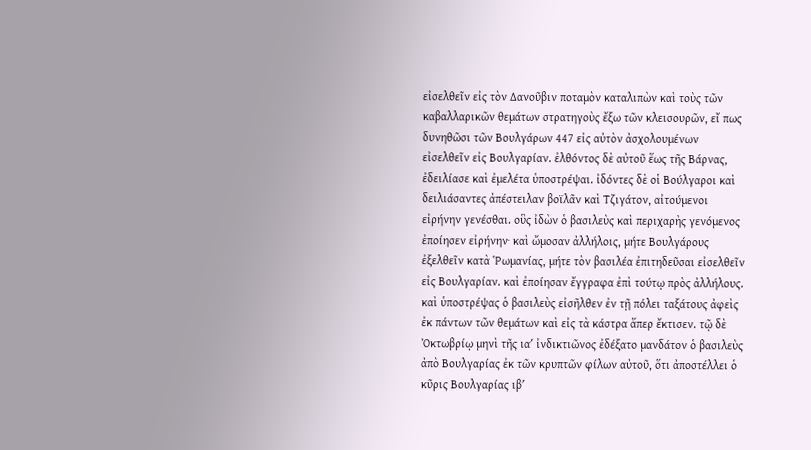εἰσελθεῖν εἰς τὸν Δανοῦβιν ποταμὸν καταλιπὼν καὶ τοὺς τῶν καβαλλαρικῶν θεμάτων στρατηγοὺς ἔξω τῶν κλεισουρῶν, εἴ πως δυνηθῶσι τῶν Βουλγάρων 447 εἰς αὐτὸν ἀσχολουμένων εἰσελθεῖν εἰς Βουλγαρίαν. ἐλθόντος δὲ αὐτοῦ ἕως τῆς Βάρνας, ἐδειλίασε καὶ ἐμελέτα ὑποστρέψαι. ἰδόντες δὲ οἱ Βούλγαροι καὶ δειλιάσαντες ἀπέστειλαν βοϊλᾶν καὶ Τζιγάτον, αἰτούμενοι εἰρήνην γενέσθαι. οὓς ἰδὼν ὁ βασιλεὺς καὶ περιχαρὴς γενόμενος ἐποίησεν εἰρήνην· καὶ ὤμοσαν ἀλλήλοις, μήτε Βουλγάρους ἐξελθεῖν κατὰ Ῥωμανίας, μήτε τὸν βασιλέα ἐπιτηδεῦσαι εἰσελθεῖν εἰς Βουλγαρίαν. καὶ ἐποίησαν ἔγγραφα ἐπὶ τούτῳ πρὸς ἀλλήλους. καὶ ὑποστρέψας ὁ βασιλεὺς εἰσῆλθεν ἐν τῇ πόλει ταξάτους ἀφεὶς ἐκ πάντων τῶν θεμάτων καὶ εἰς τὰ κάστρα ἅπερ ἔκτισεν. τῷ δὲ Ὀκτωβρίῳ μηνὶ τῆς ιαʹ ἰνδικτιῶνος ἐδέξατο μανδάτον ὁ βασιλεὺς ἀπὸ Βουλγαρίας ἐκ τῶν κρυπτῶν φίλων αὐτοῦ, ὅτι ἀποστέλλει ὁ κῦρις Βουλγαρίας ιβʹ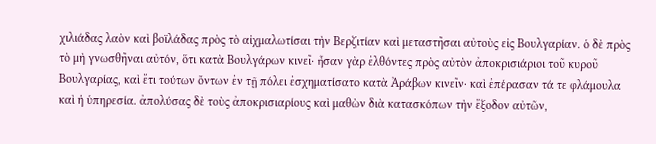χιλιάδας λαὸν καὶ βοϊλάδας πρὸς τὸ αἰχμαλωτίσαι τὴν Βερζιτίαν καὶ μεταστῆσαι αὐτοὺς εἰς Βουλγαρίαν. ὁ δὲ πρὸς τὸ μὴ γνωσθῆναι αὐτόν, ὅτι κατὰ Βουλγάρων κινεῖ· ἦσαν γὰρ ἐλθόντες πρὸς αὐτὸν ἀποκρισιάριοι τοῦ κυροῦ Βουλγαρίας, καὶ ἔτι τούτων ὄντων ἐν τῇ πόλει ἐσχηματίσατο κατὰ Ἀράβων κινεῖν· καὶ ἐπέρασαν τά τε φλάμουλα καὶ ἡ ὑπηρεσία. ἀπολύσας δὲ τοὺς ἀποκρισιαρίους καὶ μαθὼν διὰ κατασκόπων τὴν ἔξοδον αὐτῶν,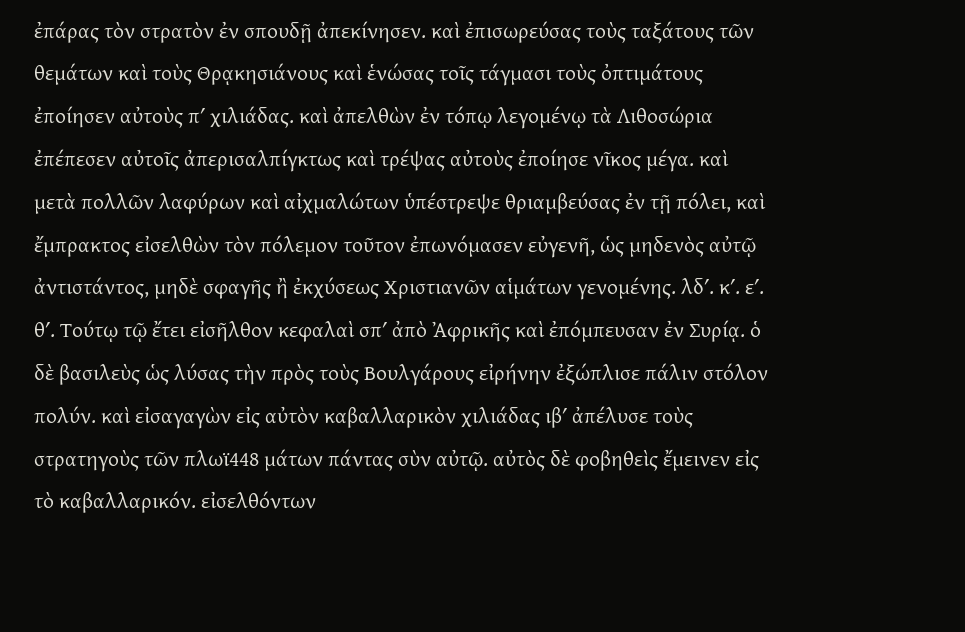ἐπάρας τὸν στρατὸν ἐν σπουδῇ ἀπεκίνησεν. καὶ ἐπισωρεύσας τοὺς ταξάτους τῶν θεμάτων καὶ τοὺς Θρᾳκησιάνους καὶ ἑνώσας τοῖς τάγμασι τοὺς ὀπτιμάτους ἐποίησεν αὐτοὺς πʹ χιλιάδας. καὶ ἀπελθὼν ἐν τόπῳ λεγομένῳ τὰ Λιθοσώρια ἐπέπεσεν αὐτοῖς ἀπερισαλπίγκτως καὶ τρέψας αὐτοὺς ἐποίησε νῖκος μέγα. καὶ μετὰ πολλῶν λαφύρων καὶ αἰχμαλώτων ὑπέστρεψε θριαμβεύσας ἐν τῇ πόλει, καὶ ἔμπρακτος εἰσελθὼν τὸν πόλεμον τοῦτον ἐπωνόμασεν εὐγενῆ, ὡς μηδενὸς αὐτῷ ἀντιστάντος, μηδὲ σφαγῆς ἢ ἐκχύσεως Χριστιανῶν αἱμάτων γενομένης. λδʹ. κʹ. εʹ. θʹ. Τούτῳ τῷ ἔτει εἰσῆλθον κεφαλαὶ σπʹ ἀπὸ Ἀφρικῆς καὶ ἐπόμπευσαν ἐν Συρίᾳ. ὁ δὲ βασιλεὺς ὡς λύσας τὴν πρὸς τοὺς Βουλγάρους εἰρήνην ἐξώπλισε πάλιν στόλον πολύν. καὶ εἰσαγαγὼν εἰς αὐτὸν καβαλλαρικὸν χιλιάδας ιβʹ ἀπέλυσε τοὺς στρατηγοὺς τῶν πλωϊ448 μάτων πάντας σὺν αὐτῷ. αὐτὸς δὲ φοβηθεὶς ἔμεινεν εἰς τὸ καβαλλαρικόν. εἰσελθόντων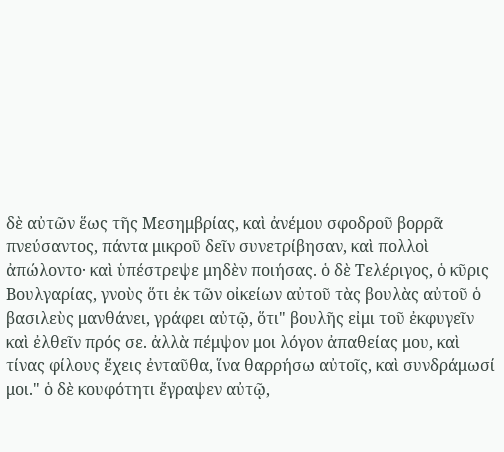δὲ αὐτῶν ἕως τῆς Μεσημβρίας, καὶ ἀνέμου σφοδροῦ βορρᾶ πνεύσαντος, πάντα μικροῦ δεῖν συνετρίβησαν, καὶ πολλοὶ ἀπώλοντο· καὶ ὑπέστρεψε μηδὲν ποιήσας. ὁ δὲ Τελέριγος, ὁ κῦρις Βουλγαρίας, γνοὺς ὅτι ἐκ τῶν οἰκείων αὐτοῦ τὰς βουλὰς αὐτοῦ ὁ βασιλεὺς μανθάνει, γράφει αὐτῷ, ὅτι" βουλῆς εἰμι τοῦ ἐκφυγεῖν καὶ ἐλθεῖν πρός σε. ἀλλὰ πέμψον μοι λόγον ἀπαθείας μου, καὶ τίνας φίλους ἔχεις ἐνταῦθα, ἵνα θαρρήσω αὐτοῖς, καὶ συνδράμωσί μοι." ὁ δὲ κουφότητι ἔγραψεν αὐτῷ,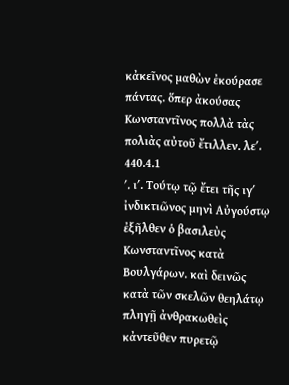κἀκεῖνος μαθὼν ἐκούρασε πάντας. ὅπερ ἀκούσας Κωνσταντῖνος πολλὰ τὰς πολιὰς αὐτοῦ ἔτιλλεν. λεʹ.
440.4.1
ʹ. ιʹ. Τούτῳ τῷ ἔτει τῆς ιγʹ ἰνδικτιῶνος μηνὶ Αὐγούστῳ ἐξῆλθεν ὁ βασιλεὺς Κωνσταντῖνος κατὰ Βουλγάρων. καὶ δεινῶς κατὰ τῶν σκελῶν θεηλάτῳ πληγῇ ἀνθρακωθεὶς κἀντεῦθεν πυρετῷ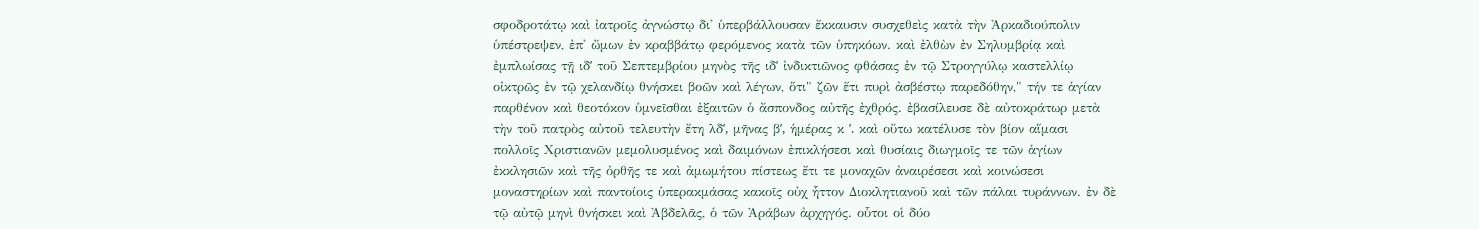σφοδροτάτῳ καὶ ἰατροῖς ἀγνώστῳ δι' ὑπερβάλλουσαν ἔκκαυσιν συσχεθεὶς κατὰ τὴν Ἀρκαδιούπολιν ὑπέστρεψεν, ἐπ' ὤμων ἐν κραββάτῳ φερόμενος κατὰ τῶν ὑπηκόων. καὶ ἐλθὼν ἐν Σηλυμβρίᾳ καὶ ἐμπλωίσας τῇ ιδʹ τοῦ Σεπτεμβρίου μηνὸς τῆς ιδʹ ἰνδικτιῶνος φθάσας ἐν τῷ Στρογγύλῳ καστελλίῳ οἰκτρῶς ἐν τῷ χελανδίῳ θνήσκει βοῶν καὶ λέγων, ὅτι" ζῶν ἔτι πυρὶ ἀσβέστῳ παρεδόθην," τήν τε ἁγίαν παρθένον καὶ θεοτόκον ὑμνεῖσθαι ἐξαιτῶν ὁ ἄσπονδος αὐτῆς ἐχθρός. ἐβασίλευσε δὲ αὐτοκράτωρ μετὰ τὴν τοῦ πατρὸς αὐτοῦ τελευτὴν ἔτη λδʹ, μῆνας βʹ, ἡμέρας κ ʹ. καὶ οὕτω κατέλυσε τὸν βίον αἵμασι πολλοῖς Χριστιανῶν μεμολυσμένος καὶ δαιμόνων ἐπικλήσεσι καὶ θυσίαις διωγμοῖς τε τῶν ἁγίων ἐκκλησιῶν καὶ τῆς ὀρθῆς τε καὶ ἀμωμήτου πίστεως ἔτι τε μοναχῶν ἀναιρέσεσι καὶ κοινώσεσι μοναστηρίων καὶ παντοίοις ὑπερακμάσας κακοῖς οὐχ ἧττον Διοκλητιανοῦ καὶ τῶν πάλαι τυράννων. ἐν δὲ τῷ αὐτῷ μηνὶ θνήσκει καὶ Ἀβδελᾶς, ὁ τῶν Ἀράβων ἀρχηγός. οὗτοι οἱ δύο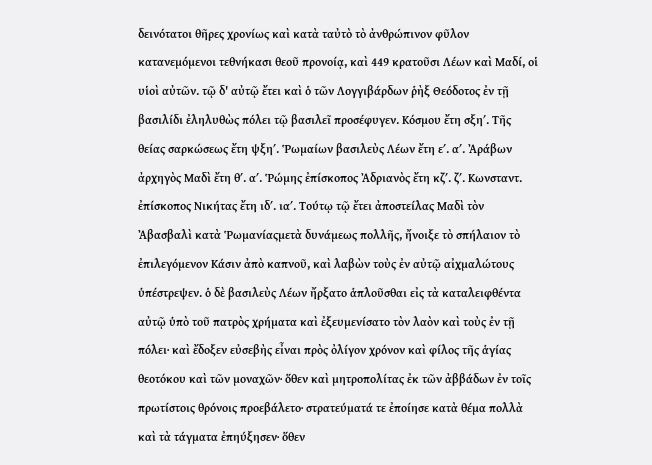δεινότατοι θῆρες χρονίως καὶ κατὰ ταὐτὸ τὸ ἀνθρώπινον φῦλον κατανεμόμενοι τεθνήκασι θεοῦ προνοίᾳ, καὶ 449 κρατοῦσι Λέων καὶ Μαδί, οἱ υἱοὶ αὐτῶν. τῷ δ' αὐτῷ ἔτει καὶ ὁ τῶν Λογγιβάρδων ῥὴξ Θεόδοτος ἐν τῇ βασιλίδι ἐληλυθὼς πόλει τῷ βασιλεῖ προσέφυγεν. Κόσμου ἔτη σξηʹ. Τῆς θείας σαρκώσεως ἔτη ψξηʹ. Ῥωμαίων βασιλεὺς Λέων ἔτη εʹ. αʹ. Ἀράβων ἀρχηγὸς Μαδὶ ἔτη θʹ. αʹ. Ῥώμης ἐπίσκοπος Ἀδριανὸς ἔτη κζʹ. ζʹ. Κωνσταντ. ἐπίσκοπος Νικήτας ἔτη ιδʹ. ιαʹ. Τούτῳ τῷ ἔτει ἀποστείλας Μαδὶ τὸν Ἀβασβαλὶ κατὰ Ῥωμανίαςμετὰ δυνάμεως πολλῆς, ἤνοιξε τὸ σπήλαιον τὸ ἐπιλεγόμενον Κάσιν ἀπὸ καπνοῦ, καὶ λαβὼν τοὺς ἐν αὐτῷ αἰχμαλώτους ὑπέστρεψεν. ὁ δὲ βασιλεὺς Λέων ἤρξατο ἁπλοῦσθαι εἰς τὰ καταλειφθέντα αὐτῷ ὑπὸ τοῦ πατρὸς χρήματα καὶ ἐξευμενίσατο τὸν λαὸν καὶ τοὺς ἐν τῇ πόλει· καὶ ἔδοξεν εὐσεβὴς εἶναι πρὸς ὀλίγον χρόνον καὶ φίλος τῆς ἁγίας θεοτόκου καὶ τῶν μοναχῶν· ὅθεν καὶ μητροπολίτας ἐκ τῶν ἀββάδων ἐν τοῖς πρωτίστοις θρόνοις προεβάλετο· στρατεύματά τε ἐποίησε κατὰ θέμα πολλὰ καὶ τὰ τάγματα ἐπηύξησεν· ὅθεν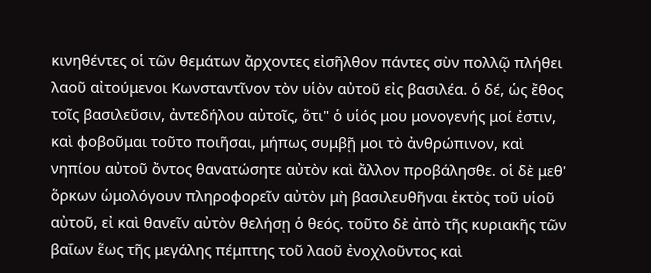κινηθέντες οἱ τῶν θεμάτων ἄρχοντες εἰσῆλθον πάντες σὺν πολλῷ πλήθει λαοῦ αἰτούμενοι Κωνσταντῖνον τὸν υἱὸν αὐτοῦ εἰς βασιλέα. ὁ δέ, ὡς ἔθος τοῖς βασιλεῦσιν, ἀντεδήλου αὐτοῖς, ὅτι" ὁ υἱός μου μονογενής μοί ἐστιν, καὶ φοβοῦμαι τοῦτο ποιῆσαι, μήπως συμβῇ μοι τὸ ἀνθρώπινον, καὶ νηπίου αὐτοῦ ὄντος θανατώσητε αὐτὸν καὶ ἄλλον προβάλησθε. οἱ δὲ μεθ' ὅρκων ὡμολόγουν πληροφορεῖν αὐτὸν μὴ βασιλευθῆναι ἐκτὸς τοῦ υἱοῦ αὐτοῦ, εἰ καὶ θανεῖν αὐτὸν θελήσῃ ὁ θεός. τοῦτο δὲ ἀπὸ τῆς κυριακῆς τῶν βαΐων ἕως τῆς μεγάλης πέμπτης τοῦ λαοῦ ἐνοχλοῦντος καὶ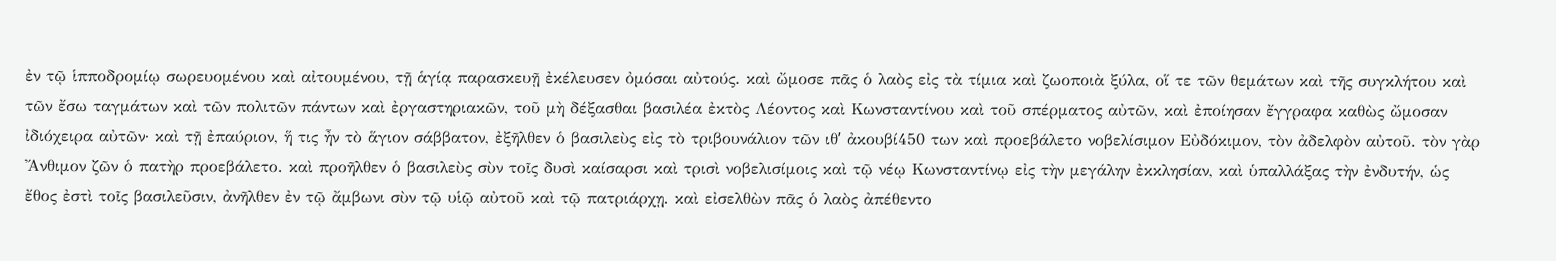ἐν τῷ ἱπποδρομίῳ σωρευομένου καὶ αἰτουμένου, τῇ ἁγίᾳ παρασκευῇ ἐκέλευσεν ὀμόσαι αὐτούς. καὶ ὤμοσε πᾶς ὁ λαὸς εἰς τὰ τίμια καὶ ζωοποιὰ ξύλα, οἵ τε τῶν θεμάτων καὶ τῆς συγκλήτου καὶ τῶν ἔσω ταγμάτων καὶ τῶν πολιτῶν πάντων καὶ ἐργαστηριακῶν, τοῦ μὴ δέξασθαι βασιλέα ἐκτὸς Λέοντος καὶ Κωνσταντίνου καὶ τοῦ σπέρματος αὐτῶν, καὶ ἐποίησαν ἔγγραφα καθὼς ὤμοσαν ἰδιόχειρα αὐτῶν· καὶ τῇ ἐπαύριον, ἥ τις ἦν τὸ ἅγιον σάββατον, ἐξῆλθεν ὁ βασιλεὺς εἰς τὸ τριβουνάλιον τῶν ιθʹ ἀκουβί450 των καὶ προεβάλετο νοβελίσιμον Εὐδόκιμον, τὸν ἀδελφὸν αὐτοῦ. τὸν γὰρ Ἄνθιμον ζῶν ὁ πατὴρ προεβάλετο. καὶ προῆλθεν ὁ βασιλεὺς σὺν τοῖς δυσὶ καίσαρσι καὶ τρισὶ νοβελισίμοις καὶ τῷ νέῳ Κωνσταντίνῳ εἰς τὴν μεγάλην ἐκκλησίαν, καὶ ὑπαλλάξας τὴν ἐνδυτήν, ὡς ἔθος ἐστὶ τοῖς βασιλεῦσιν, ἀνῆλθεν ἐν τῷ ἄμβωνι σὺν τῷ υἱῷ αὐτοῦ καὶ τῷ πατριάρχῃ. καὶ εἰσελθὼν πᾶς ὁ λαὸς ἀπέθεντο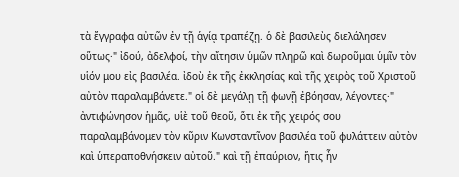τὰ ἔγγραφα αὐτῶν ἐν τῇ ἁγίᾳ τραπέζῃ. ὁ δὲ βασιλεὺς διελάλησεν οὕτως·" ἰδού, ἀδελφοί, τὴν αἴτησιν ὑμῶν πληρῶ καὶ δωροῦμαι ὑμῖν τὸν υἱόν μου εἰς βασιλέα. ἰδοὺ ἐκ τῆς ἐκκλησίας καὶ τῆς χειρὸς τοῦ Χριστοῦ αὐτὸν παραλαμβάνετε." οἱ δὲ μεγάλῃ τῇ φωνῇ ἐβόησαν, λέγοντες·" ἀντιφώνησον ἡμᾶς, υἱὲ τοῦ θεοῦ, ὅτι ἐκ τῆς χειρός σου παραλαμβάνομεν τὸν κῦριν Κωνσταντῖνον βασιλέα τοῦ φυλάττειν αὐτὸν καὶ ὑπεραποθνήσκειν αὐτοῦ." καὶ τῇ ἐπαύριον, ἥτις ἦν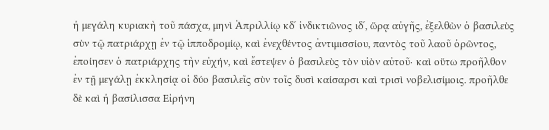ἡ μεγάλη κυριακὴ τοῦ πάσχα, μηνὶ Ἀπριλλίῳ κδʹ ἰνδικτιῶνος ιδʹ, ὥρᾳ αὐγῆς, ἐξελθὼν ὁ βασιλεὺς σὺν τῷ πατριάρχῃ ἐν τῷ ἱπποδρομίῳ, καὶ ἐνεχθέντος ἀντιμισσίου, παντὸς τοῦ λαοῦ ὁρῶντος, ἐποίησεν ὁ πατριάρχης τὴν εὐχήν, καὶ ἔστεψεν ὁ βασιλεὺς τὸν υἱὸν αὐτοῦ· καὶ οὕτω προῆλθον ἐν τῇ μεγάλῃ ἐκκλησίᾳ οἱ δύο βασιλεῖς σὺν τοῖς δυσὶ καίσαρσι καὶ τρισὶ νοβελισίμοις. προῆλθε δὲ καὶ ἡ βασίλισσα Εἰρήνη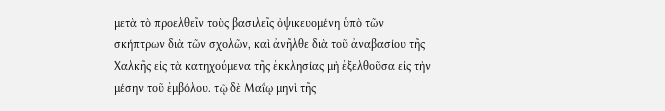μετὰ τὸ προελθεῖν τοὺς βασιλεῖς ὀψικευομένη ὑπὸ τῶν σκήπτρων διὰ τῶν σχολῶν, καὶ ἀνῆλθε διὰ τοῦ ἀναβασίου τῆς Χαλκῆς εἰς τὰ κατηχούμενα τῆς ἐκκλησίας μὴ ἐξελθοῦσα εἰς τὴν μέσην τοῦ ἐμβόλου. τῷ δὲ Μαΐῳ μηνὶ τῆς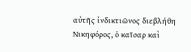αὐτῆς ἰνδικτιῶνος διεβλήθη Νικηφόρος, ὁ καῖσαρ καὶ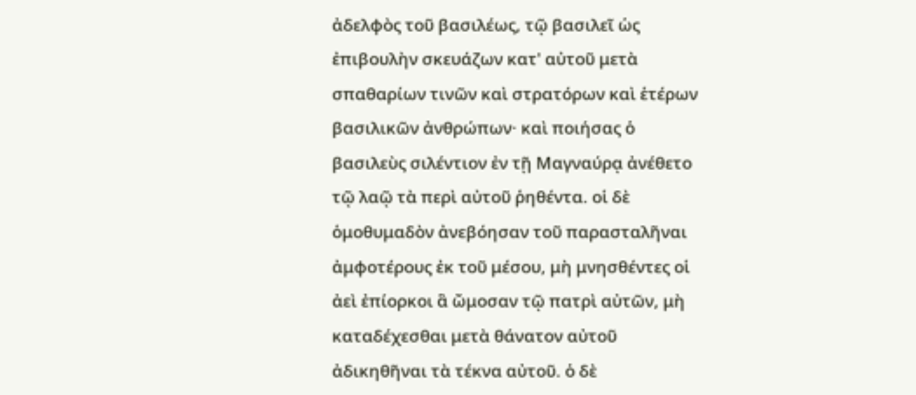ἀδελφὸς τοῦ βασιλέως, τῷ βασιλεῖ ὡς ἐπιβουλὴν σκευάζων κατ' αὐτοῦ μετὰ σπαθαρίων τινῶν καὶ στρατόρων καὶ ἑτέρων βασιλικῶν ἀνθρώπων· καὶ ποιήσας ὁ βασιλεὺς σιλέντιον ἐν τῇ Μαγναύρᾳ ἀνέθετο τῷ λαῷ τὰ περὶ αὐτοῦ ῥηθέντα. οἱ δὲ ὁμοθυμαδὸν ἀνεβόησαν τοῦ παρασταλῆναι ἀμφοτέρους ἐκ τοῦ μέσου, μὴ μνησθέντες οἱ ἀεὶ ἐπίορκοι ἃ ὤμοσαν τῷ πατρὶ αὐτῶν, μὴ καταδέχεσθαι μετὰ θάνατον αὐτοῦ ἀδικηθῆναι τὰ τέκνα αὐτοῦ. ὁ δὲ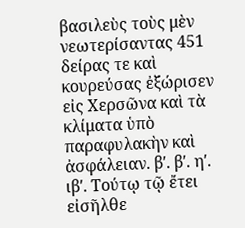βασιλεὺς τοὺς μὲν νεωτερίσαντας 451 δείρας τε καὶ κουρεύσας ἐξώρισεν εἰς Χερσῶνα καὶ τὰ κλίματα ὑπὸ παραφυλακὴν καὶ ἀσφάλειαν. βʹ. βʹ. ηʹ. ιβʹ. Τούτῳ τῷ ἔτει εἰσῆλθε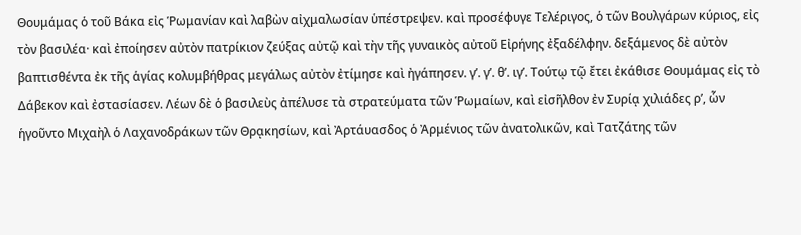Θουμάμας ὁ τοῦ Βάκα εἰς Ῥωμανίαν καὶ λαβὼν αἰχμαλωσίαν ὑπέστρεψεν. καὶ προσέφυγε Τελέριγος, ὁ τῶν Βουλγάρων κύριος, εἰς τὸν βασιλέα· καὶ ἐποίησεν αὐτὸν πατρίκιον ζεύξας αὐτῷ καὶ τὴν τῆς γυναικὸς αὐτοῦ Εἰρήνης ἐξαδέλφην. δεξάμενος δὲ αὐτὸν βαπτισθέντα ἐκ τῆς ἁγίας κολυμβήθρας μεγάλως αὐτὸν ἐτίμησε καὶ ἠγάπησεν. γʹ. γʹ. θʹ. ιγʹ. Τούτῳ τῷ ἔτει ἐκάθισε Θουμάμας εἰς τὸ Δάβεκον καὶ ἐστασίασεν. Λέων δὲ ὁ βασιλεὺς ἀπέλυσε τὰ στρατεύματα τῶν Ῥωμαίων, καὶ εἰσῆλθον ἐν Συρίᾳ χιλιάδες ρʹ, ὧν ἡγοῦντο Μιχαὴλ ὁ Λαχανοδράκων τῶν Θρᾳκησίων, καὶ Ἀρτάυασδος ὁ Ἀρμένιος τῶν ἀνατολικῶν, καὶ Τατζάτης τῶν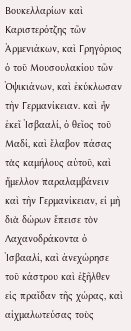Βουκελλαρίων καὶ Καριστερότζης τῶν Ἀρμενιάκων, καὶ Γρηγόριος ὁ τοῦ Μουσουλακίου τῶν Ὀψικιάνων, καὶ ἐκύκλωσαν τὴν Γερμανίκειαν. καὶ ἦν ἐκεῖ Ἰσβααλί, ὁ θεῖος τοῦ Μαδί, καὶ ἔλαβον πάσας τὰς καμήλους αὐτοῦ, καὶ ἤμελλον παραλαμβάνειν καὶ τὴν Γερμανίκειαν, εἰ μὴ διὰ δώρων ἔπεισε τὸν Λαχανοδράκοντα ὁ Ἰσβααλί, καὶ ἀνεχώρησε τοῦ κάστρου καὶ ἐξῆλθεν εἰς πραῖδαν τῆς χώρας, καὶ αἰχμαλωτεύσας τοὺς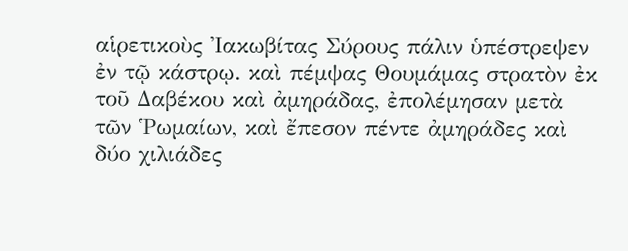αἱρετικοὺς Ἰακωβίτας Σύρους πάλιν ὑπέστρεψεν ἐν τῷ κάστρῳ. καὶ πέμψας Θουμάμας στρατὸν ἐκ τοῦ Δαβέκου καὶ ἀμηράδας, ἐπολέμησαν μετὰ τῶν Ῥωμαίων, καὶ ἔπεσον πέντε ἀμηράδες καὶ δύο χιλιάδες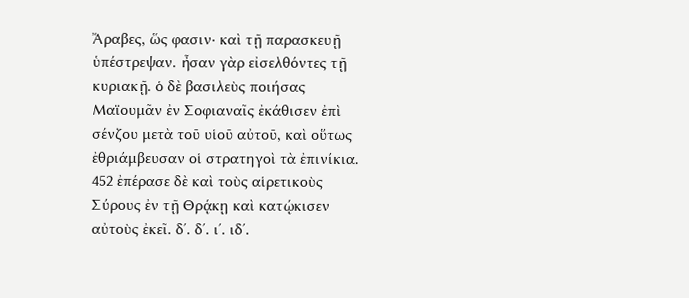Ἄραβες, ὥς φασιν· καὶ τῇ παρασκευῇ ὑπέστρεψαν. ἦσαν γὰρ εἰσελθόντες τῇ κυριακῇ. ὁ δὲ βασιλεὺς ποιήσας Μαϊουμᾶν ἐν Σοφιαναῖς ἐκάθισεν ἐπὶ σένζου μετὰ τοῦ υἱοῦ αὐτοῦ, καὶ οὕτως ἐθριάμβευσαν οἱ στρατηγοὶ τὰ ἐπινίκια. 452 ἐπέρασε δὲ καὶ τοὺς αἱρετικοὺς Σύρους ἐν τῇ Θρᾴκῃ καὶ κατῴκισεν αὐτοὺς ἐκεῖ. δʹ. δʹ. ιʹ. ιδʹ.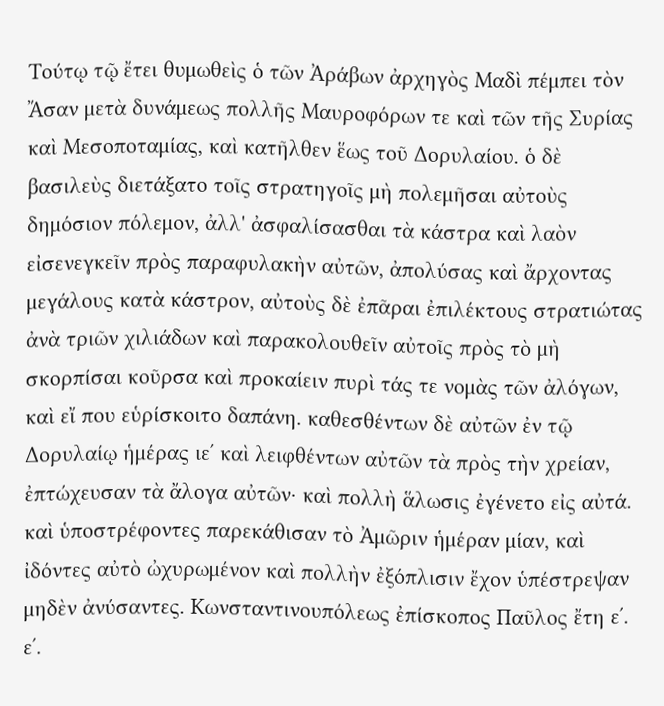Τούτῳ τῷ ἔτει θυμωθεὶς ὁ τῶν Ἀράβων ἀρχηγὸς Μαδὶ πέμπει τὸν Ἄσαν μετὰ δυνάμεως πολλῆς Μαυροφόρων τε καὶ τῶν τῆς Συρίας καὶ Μεσοποταμίας, καὶ κατῆλθεν ἕως τοῦ Δορυλαίου. ὁ δὲ βασιλεὺς διετάξατο τοῖς στρατηγοῖς μὴ πολεμῆσαι αὐτοὺς δημόσιον πόλεμον, ἀλλ' ἀσφαλίσασθαι τὰ κάστρα καὶ λαὸν εἰσενεγκεῖν πρὸς παραφυλακὴν αὐτῶν, ἀπολύσας καὶ ἄρχοντας μεγάλους κατὰ κάστρον, αὐτοὺς δὲ ἐπᾶραι ἐπιλέκτους στρατιώτας ἀνὰ τριῶν χιλιάδων καὶ παρακολουθεῖν αὐτοῖς πρὸς τὸ μὴ σκορπίσαι κοῦρσα καὶ προκαίειν πυρὶ τάς τε νομὰς τῶν ἀλόγων, καὶ εἴ που εὑρίσκοιτο δαπάνη. καθεσθέντων δὲ αὐτῶν ἐν τῷ Δορυλαίῳ ἡμέρας ιεʹ καὶ λειφθέντων αὐτῶν τὰ πρὸς τὴν χρείαν, ἐπτώχευσαν τὰ ἄλογα αὐτῶν· καὶ πολλὴ ἅλωσις ἐγένετο εἰς αὐτά. καὶ ὑποστρέφοντες παρεκάθισαν τὸ Ἀμῶριν ἡμέραν μίαν, καὶ ἰδόντες αὐτὸ ὠχυρωμένον καὶ πολλὴν ἐξόπλισιν ἔχον ὑπέστρεψαν μηδὲν ἀνύσαντες. Κωνσταντινουπόλεως ἐπίσκοπος Παῦλος ἔτη εʹ. εʹ.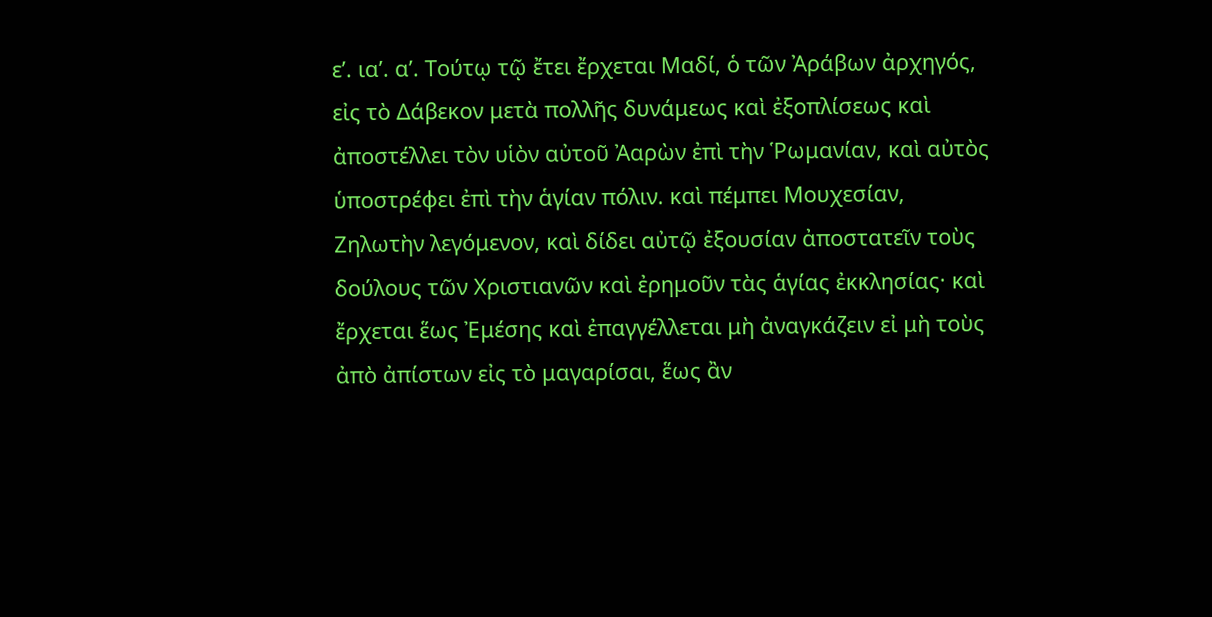εʹ. ιαʹ. αʹ. Τούτῳ τῷ ἔτει ἔρχεται Μαδί, ὁ τῶν Ἀράβων ἀρχηγός, εἰς τὸ Δάβεκον μετὰ πολλῆς δυνάμεως καὶ ἐξοπλίσεως καὶ ἀποστέλλει τὸν υἱὸν αὐτοῦ Ἀαρὼν ἐπὶ τὴν Ῥωμανίαν, καὶ αὐτὸς ὑποστρέφει ἐπὶ τὴν ἁγίαν πόλιν. καὶ πέμπει Μουχεσίαν, Ζηλωτὴν λεγόμενον, καὶ δίδει αὐτῷ ἐξουσίαν ἀποστατεῖν τοὺς δούλους τῶν Χριστιανῶν καὶ ἐρημοῦν τὰς ἁγίας ἐκκλησίας· καὶ ἔρχεται ἕως Ἐμέσης καὶ ἐπαγγέλλεται μὴ ἀναγκάζειν εἰ μὴ τοὺς ἀπὸ ἀπίστων εἰς τὸ μαγαρίσαι, ἕως ἂν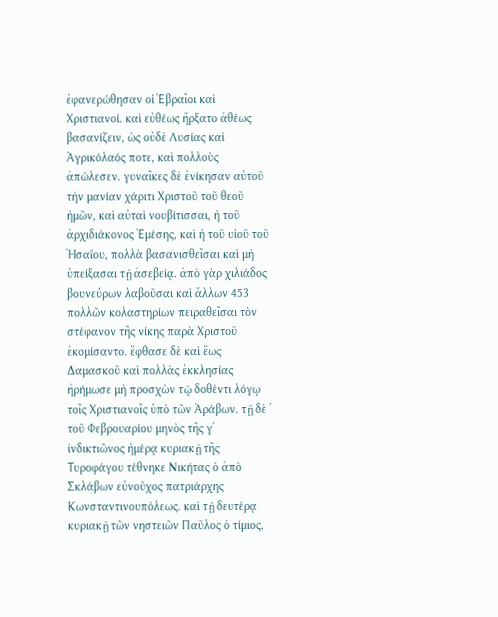ἐφανερώθησαν οἱ Ἑβραῖοι καὶ Χριστιανοί. καὶ εὐθέως ἤρξατο ἀθέως βασανίζειν, ὡς οὐδὲ Λυσίας καὶ Ἀγρικόλαός ποτε, καὶ πολλοὺς ἀπώλεσεν. γυναῖκες δὲ ἐνίκησαν αὐτοῦ τὴν μανίαν χάριτι Χριστοῦ τοῦ θεοῦ ἡμῶν, καὶ αὐταὶ νουβίτισσαι, ἡ τοῦ ἀρχιδιάκονος Ἐμέσης, καὶ ἡ τοῦ υἱοῦ τοῦ Ἡσαΐου, πολλὰ βασανισθεῖσαι καὶ μὴ ὑπείξασαι τῇ ἀσεβείᾳ. ἀπὸ γὰρ χιλιάδος βουνεύρων λαβοῦσαι καὶ ἄλλων 453 πολλῶν κολαστηρίων πειραθεῖσαι τὸν στέφανον τῆς νίκης παρὰ Χριστοῦ ἐκομίσαντο. ἔφθασε δὲ καὶ ἕως Δαμασκοῦ καὶ πολλὰς ἐκκλησίας ἠρήμωσε μὴ προσχὼν τῷ δοθέντι λόγῳ τοῖς Χριστιανοῖς ὑπὸ τῶν Ἀράβων. τῇ δὲ ʹ τοῦ Φεβρουαρίου μηνὸς τῆς γʹ ἰνδικτιῶνος ἡμέρᾳ κυριακῇ τῆς Τυροφάγου τέθνηκε Νικήτας ὁ ἀπὸ Σκλάβων εὐνοῦχος πατριάρχης Κωνσταντινουπόλεως. καὶ τῇ δευτέρᾳ κυριακῇ τῶν νηστειῶν Παῦλος ὁ τίμιος,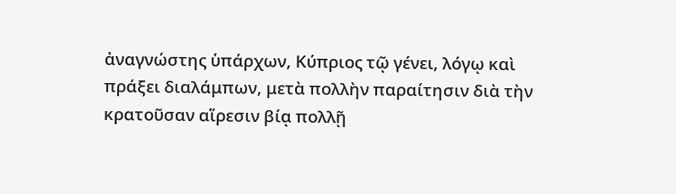ἀναγνώστης ὑπάρχων, Κύπριος τῷ γένει, λόγῳ καὶ πράξει διαλάμπων, μετὰ πολλὴν παραίτησιν διὰ τὴν κρατοῦσαν αἵρεσιν βίᾳ πολλῇ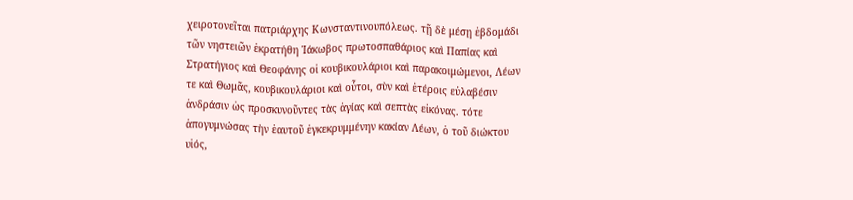χειροτονεῖται πατριάρχης Κωνσταντινουπόλεως. τῇ δὲ μέσῃ ἑβδομάδι τῶν νηστειῶν ἐκρατήθη Ἰάκωβος πρωτοσπαθάριος καὶ Παπίας καὶ Στρατήγιος καὶ Θεοφάνης οἱ κουβικουλάριοι καὶ παρακοιμώμενοι, Λέων τε καὶ Θωμᾶς, κουβικουλάριοι καὶ οὗτοι, σὺν καὶ ἑτέροις εὐλαβέσιν ἀνδράσιν ὡς προσκυνοῦντες τὰς ἁγίας καὶ σεπτὰς εἰκόνας. τότε ἀπογυμνώσας τὴν ἑαυτοῦ ἐγκεκρυμμένην κακίαν Λέων, ὁ τοῦ διώκτου υἱός,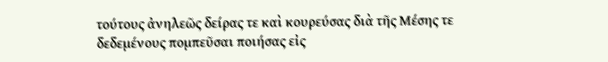τούτους ἀνηλεῶς δείρας τε καὶ κουρεύσας διὰ τῆς Μέσης τε δεδεμένους πομπεῦσαι ποιήσας εἰς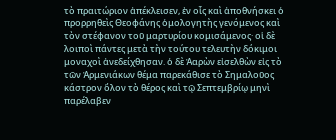τὸ πραιτώριον ἀπέκλεισεν, ἐν οἷς καὶ ἀποθνήσκει ὁ προρρηθεὶς Θεοφάνης ὁμολογητὴς γενόμενος καὶ τὸν στέφανον τοῦ μαρτυρίου κομισάμενος· οἱ δὲ λοιποὶ πάντες μετὰ τὴν τούτου τελευτὴν δόκιμοι μοναχοὶ ἀνεδείχθησαν. ὁ δὲ Ἀαρὼν εἰσελθὼν εἰς τὸ τῶν Ἀρμενιάκων θέμα παρεκάθισε τὸ Σημαλοῦος κάστρον ὅλον τὸ θέρος καὶ τῷ Σεπτεμβρίῳ μηνὶ παρέλαβεν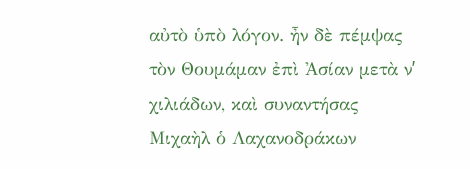αὐτὸ ὑπὸ λόγον. ἦν δὲ πέμψας τὸν Θουμάμαν ἐπὶ Ἀσίαν μετὰ νʹ χιλιάδων, καὶ συναντήσας Μιχαὴλ ὁ Λαχανοδράκων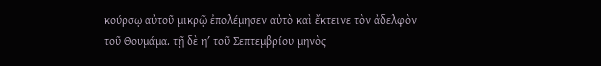κούρσῳ αὐτοῦ μικρῷ ἐπολέμησεν αὐτὸ καὶ ἔκτεινε τὸν ἀδελφὸν τοῦ Θουμάμα. τῇ δὲ ηʹ τοῦ Σεπτεμβρίου μηνὸς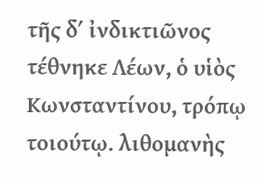τῆς δʹ ἰνδικτιῶνος τέθνηκε Λέων, ὁ υἱὸς Κωνσταντίνου, τρόπῳ τοιούτῳ. λιθομανὴς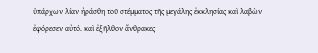ὑπάρχων λίαν ἠράσθη τοῦ στέμματος τῆς μεγάλης ἐκκλησίας καὶ λαβὼν ἐφόρεσεν αὐτό. καὶ ἐξῆλθον ἄνθρακες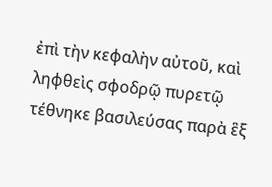ἐπὶ τὴν κεφαλὴν αὐτοῦ, καὶ ληφθεὶς σφοδρῷ πυρετῷ τέθνηκε βασιλεύσας παρὰ ἓξ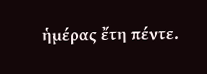ἡμέρας ἔτη πέντε.